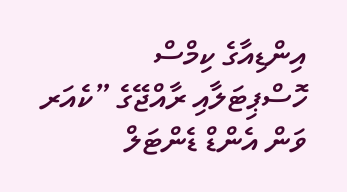އިންޑިއާގެ ކިމްސް ހޮސްޕިޓަލާއި ރާއްޖޭގެ ”ކެއަރ ވަން އެންޑް ޑެންޓަލް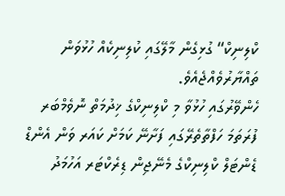ކްލިނިކް“ ގުޅިގެން މާލޭގައި ކުލިނިކެއް ހުޅުވަން ތައްޔާރުވެއްޖެއެވެ.
ހެންވޭރުގައި ހުޅުވާ މި ކްލިނިކްގެ ޚިދުމަތް ނޮވެމްބަރ ފުރަތަމަ ހަފްތާތެރޭގައި ފަށާނޭ ކަމަށް ކައަރ ވަން އެންޑް ޑެންޓަލް ކްލިނިކްގެ މެނޭޖިން ޑިރެކްޓަރ އަހުމަދު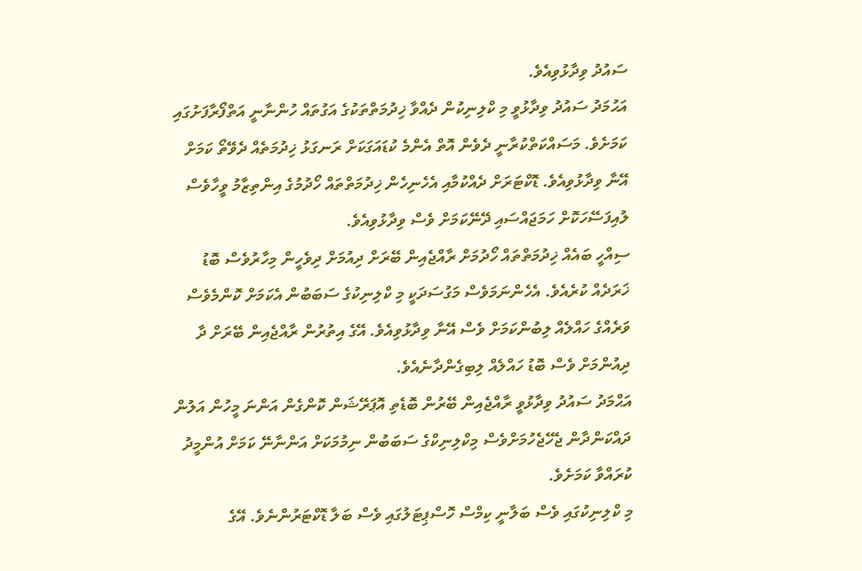ސައުދު ވިދާޅުވިއެވެ.
އަޙުމަދު ސައުދު ވިދާޅުވީ މި ކްލިނިކުން ދެއްވާ ޚިދުމަތްތަކުގެ އަގުތައް ހުންނާނީ އަތްފޯރާފަށުގައި ކަމަށެވެ. މަސައްކަތްކުރާނީ ދެވެން އޮތް އެންމެ ކުޑައަގަކަށް ރަނގަޅު ޚިދުމަތެއް ދެވޭތޯ ކަމަށް އޭނާ ވިދާޅުވިއެވެ. ޑޮކްޓަރަށް ދެއްކުމާއި އެހެނިހެން ޚިދުމަތްތައް ހޯދުމުގެ އިންތިޒާމު ވީހާވެސް ލުއިފަސޭހަކޮށް ހަމަޖައްސައި ދޭނޭކަމަށް ވެސް ވިދާޅުވިއެވެ.
ސިއްހީ ބައެއް ޚިދުމަތްތައް ހޯދުމަށް ރާއްޖެއިން ބޭރަށް ދިއުމަށް ދިވެހީން މިހާރުވެސް ބޮޑު ޚަރަދެއް ކުރެއެވެ. އެހެންނަމަވެސް މަގުސަދަކީ މި ކްލިނިކުގެ ސަބަބުން އެކަމަށް ކޮންމެވެސް ވަރެއްގެ ހައްލެއް ލިބުންކަމަށް ވެސް އޭނާ ވިދާޅުވިއެވެ. އޭގެ އިތުރުން ރާއްޖެއިން ބޭރަށް ދާ ދިއުންމަށް ވެސް ބޮޑު ހައްލެއް ލިބިގެންދާނެއެވެ.
އަޙްމަދު ސައުދު ވިދާޅުވީ ރާއްޖެއިން ބޭރުން ބޮޑެތި އޮޕަރޭޝަން ކޮންގެން އަންނަ މީހުން އަލުން ދައްކަންދާން ޖެހޭޖެހުމަށްވެސް މިކްލިނިކްގެ ސަބަބުން ނިމުމަކަށް އަންނާނޭ ކަމަށް އުންމީދު ކުރައްވާ ކަމަށެވެ.
މި ކްލިނިކުގައި ވެސް ބަލާނީ ކިމްސް ހޮސްޕިޓަލުގައި ވެސް ބަލާ ޑޮކްޓަރުންނެވެ. އޭގެ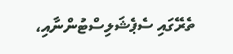ތެރޭގައި ސެޕެޝަލިސްޓުންނާއި،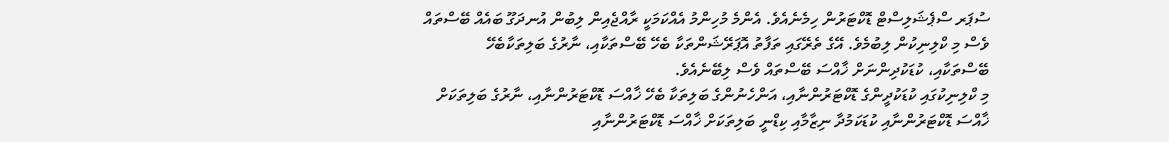ސުޕަރ ސްޕެޝަލިސްޓް ޑޮކްޓަރުން ހިމެނެއެވެ. އެންމެ މުހިންމު އެއްކަމަކީ ރާއްޖެއިން ލިބުން އުނދަގޫ ބައެއް ބޭސްތައް ވެސް މި ކްލިނިކުން ލިބުމެވެ. އޭގެ ތެރޭގައި ތަފާތު އޮޕަރޭޝަންތަކާ ބެހޭ ބޭސްތަކާއި، ނާރުގެ ބަލިތަކާބެހޭ ބޭސްތަކާއި، ކުޑަކުދިންނަށް ޚާއްސަ ބޭސްތައް ވެސް ލިބޭނެއެވެ.
މި ކްލިނިކުގައި ކުޑަކުދީންގެ ޑޮކްޓަރުންނާއި، އަންހެނުންގެ ބަލިތަކާ ބެހޭ ޚާއްސަ ޑޮކްޓަރުންނާއި، ނާރުގެ ބަލިތަކަށް ޚާއްސަ ޑޮކްޓަރުންނާއި ކުޑަކަމުދާ ނިޒާމާއި ކިޑްނީ ބަލިތަކަށް ޚާއްސަ ޑޮކްޓަރުންނާއި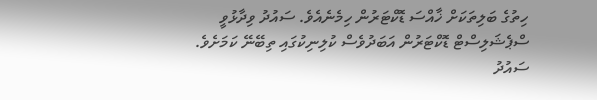ހިތުގެ ބަލިތަކަށް ޚާއްސަ ޑޮކްޓަރުން ހިމެނެއެވެ. ސައުދު ވިދާޅުވީ ސްޕެޝަލިސްޓް ޑޮކްޓަރުން އަބަދުވެސް ކުލިނިކުގައި ތިބޭނޭ ކަމަށެވެ.
ސައުދު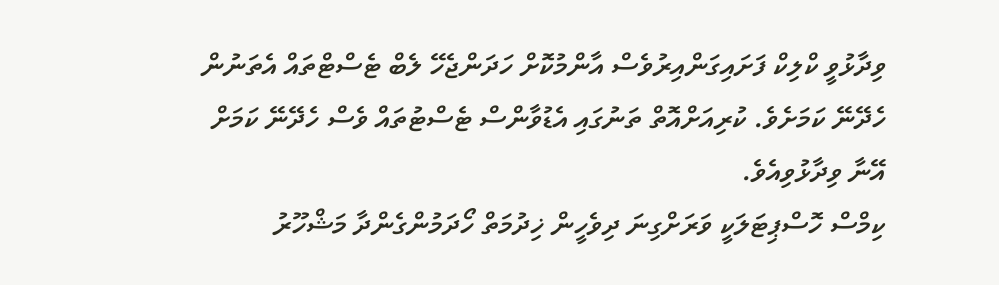ވިދާޅުވީ ކްލިކް ފަށައިގަންއިރުވެސް އާންމުކޮށް ހަދަންޖެހޭ ލެބް ޓެސްޓްތައް އެތަނުން ހެދޭނޭ ކަމަށެވެ. ކުރިއަށްއޮތް ތަނުގައި އެޑުވާންސް ޓެސްޓުތައް ވެސް ހެދޭނޭ ކަމަށް އޭނާ ވިދާޅުވިއެވެ.
ކިމްސް ހޮސްޕިޓަލަކީ ވަރަށްގިނަ ދިވެހީން ޚިދުމަތް ހޯދަމުންގެންދާ މަޝްހޫރު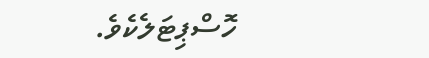ހޮސްޕިޓަލެކެވެ.